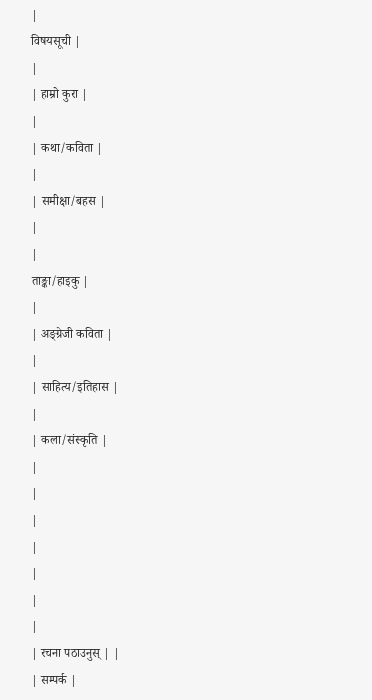|
विषयसूची |
|
| हाम्रो कुरा |
|
| कथा/कविता |
|
| समीक्षा/बहस |
|
|
ताङ्का/हाइकु |
|
| अङ्ग्रेजी कविता |
|
| साहित्य/इतिहास |
|
| कला/संस्कृति |
|
|
|
|
|
|
|
| रचना पठाउनुस् | |
| सम्पर्क |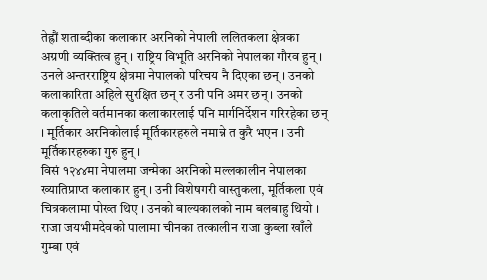तेह्रौं शताब्दीका कलाकार अरनिको नेपाली ललितकला क्षेत्रका अग्रणी व्यक्तित्व हुन् । राष्ट्रिय विभूति अरनिको नेपालका गौरव हुन् । उनले अन्तरराष्ट्रिय क्षेत्रमा नेपालको परिचय नै दिएका छन् । उनको कलाकारिता अहिले सुरक्षित छन् र उनी पनि अमर छन् । उनको कलाकृतिले वर्तमानका कलाकारलाई पनि मार्गनिर्देशन गरिरहेका छन् । मूर्तिकार अरनिकोलाई मूर्तिकारहरुले नमान्ने त कुरै भएन । उनी मूर्तिकारहरुका गुरु हुन् ।
विसं १२४४मा नेपालमा जन्मेका अरनिको मल्लकालीन नेपालका ख्यातिप्राप्त कलाकार हुन् । उनी विशेषगरी वास्तुकला, मूर्तिकला एवं चित्रकलामा पोख्त थिए । उनको बाल्यकालको नाम बलबाहु थियो । राजा जयभीमदेवको पालामा चीनका तत्कालीन राजा कुब्ला खाँले गुम्बा एवं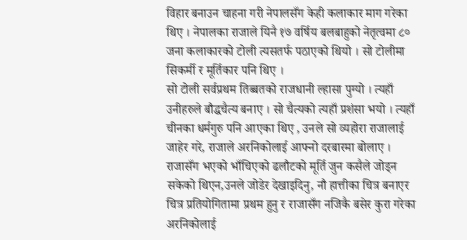विहार बनाउन चाहना गरी नेपालसँग केही कलाकार माग गरेका थिए । नेपालका राजाले यिनै १७ वर्षिय बलबाहुको नेतृत्वमा ८० जना कलाकारको टोली त्यसतर्फ पठाएको थियो । सो टोलीमा सिकर्मी र मूर्तिकार पनि थिए ।
सो टोली सर्वप्रथम तिब्बतको राजधानी ल्हासा पुग्यो । त्यहाँ उनीहरुले बौद्धचैत्य बनाए । सो चैत्यको त्यहाँ प्रशंसा भयो । त्यहाँ चीनका धर्मगुरु पनि आएका थिए , उनले सो व्यहोरा राजालाई जाहेर गरे, राजाले अरनिकोलाई आफ्नो दरबारमा बोलाए । राजासँग भएको भाँचिएको ढलौटको मूर्ति जुन कसैले जोड्न सकेको थिएन,उनले जोडेर देखाइदिनु, नौ हात्तीका चित्र बनाएर चित्र प्रतियोगितामा प्रथम हुनु र राजासँग नजिकै बसेर कुरा गरेका अरनिकोलाई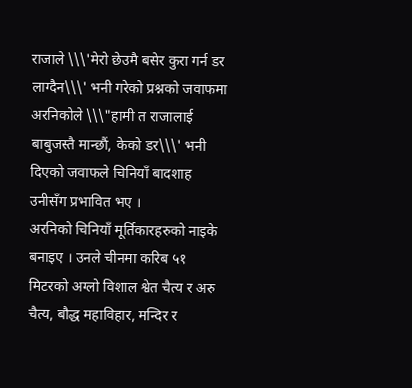राजाले \\\'मेरो छेउमै बसेर कुरा गर्न डर लाग्दैन\\\' भनी गरेको प्रश्नको जवाफमा अरनिकोले \\\"हामी त राजालाई बाबुजस्तै मान्छौं, केको डर\\\' भनी दिएको जवाफले चिनियाँ बादशाह उनीसँग प्रभावित भए ।
अरनिको चिनियाँ मूर्तिकारहरुको नाइके बनाइए । उनले चीनमा करिब ५१ मिटरको अग्लो विशाल श्वेत चैत्य र अरु चैत्य, बौद्ध महाविहार, मन्दिर र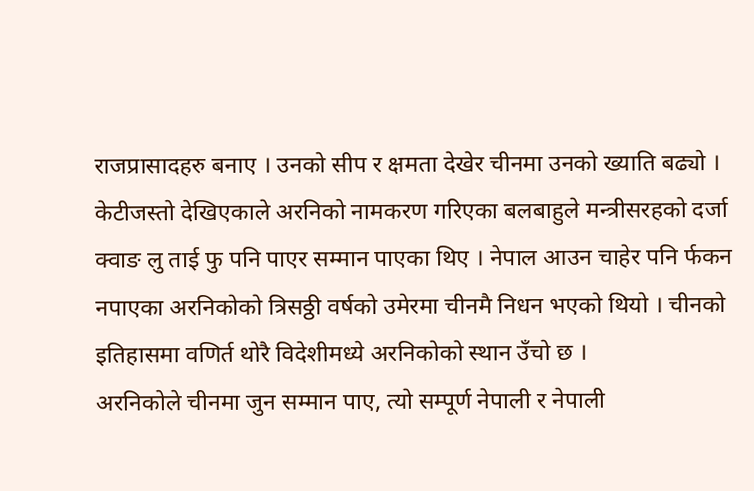राजप्रासादहरु बनाए । उनको सीप र क्षमता देखेर चीनमा उनको ख्याति बढ्यो । केटीजस्तो देखिएकाले अरनिको नामकरण गरिएका बलबाहुले मन्त्रीसरहको दर्जा क्वाङ लु ताई फु पनि पाएर सम्मान पाएका थिए । नेपाल आउन चाहेर पनि र्फकन नपाएका अरनिकोको त्रिसठ्ठी वर्षको उमेरमा चीनमै निधन भएको थियो । चीनको इतिहासमा वणिर्त थोरै विदेशीमध्ये अरनिकोको स्थान उँचो छ ।
अरनिकोले चीनमा जुन सम्मान पाए, त्यो सम्पूर्ण नेपाली र नेपाली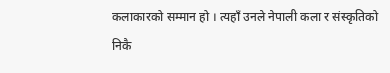कलाकारको सम्मान हो । त्यहाँ उनले नेपाली कला र संस्कृतिको निकै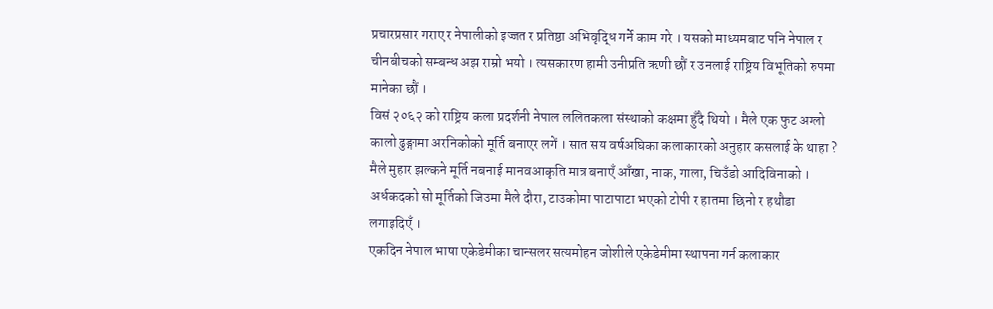प्रचारप्रसार गराए र नेपालीको इज्जत र प्रतिष्ठा अभिवृद्धि गर्ने काम गरे । यसको माध्यमबाट पनि नेपाल र चीनबीचको सम्बन्ध अझ राम्रो भयो । त्यसकारण हामी उनीप्रति ऋणी छौं र उनलाई राष्ट्रिय विभूतिको रुपमा मानेका छौं ।
विसं २०६२ को राष्ट्रिय कला प्रदर्शनी नेपाल ललितकला संस्थाको कक्षमा हुँदै थियो । मैले एक फुट अग्लो कालो ढुङ्गामा अरनिकोको मूर्ति बनाएर लगें । सात सय वर्षअघिका कलाकारको अनुहार कसलाई के थाहा ? मैले मुहार झल्कने मूर्ति नबनाई मानवआकृति मात्र बनाएँ आँखा, नाक, गाला, चिउँडो आदिविनाको । अर्धकदको सो मूर्तिको जिउमा मैले दौरा, टाउकोमा पाटापाटा भएको टोपी र हातमा छिनो र हथौडा लगाइदिएँ ।
एकदिन नेपाल भाषा एकेडेमीका चान्सलर सत्यमोहन जोशीले एकेडेमीमा स्थापना गर्न कलाकार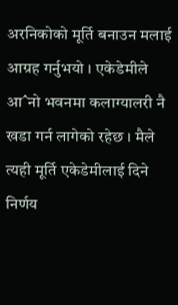अरनिकोको मूर्ति बनाउन मलाई आग्रह गर्नुभयो । एकेडेमीले आˆनो भवनमा कलाग्यालरी नै खडा गर्न लागेको रहेछ । मैले त्यही मूर्ति एकेडेमीलाई दिने निर्णय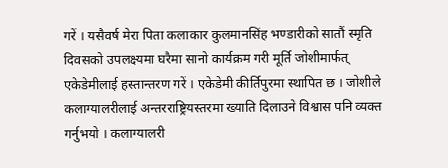गरें । यसैवर्ष मेरा पिता कलाकार कुलमानसिंह भण्डारीको सातौं स्मृति दिवसको उपलक्ष्यमा घरैमा सानो कार्यक्रम गरी मूर्ति जोशीमार्फत् एकेडेमीलाई हस्तान्तरण गरें । एकेडेमी कीर्तिपुरमा स्थापित छ । जोशीले कलाग्यालरीलाई अन्तरराष्ट्रियस्तरमा ख्याति दिलाउने विश्वास पनि व्यक्त गर्नुभयो । कलाग्यालरी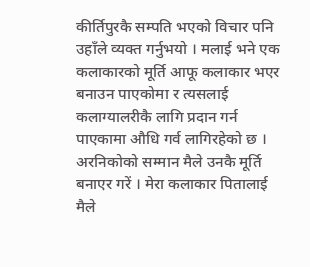कीर्तिपुरकै सम्पति भएको विचार पनि उहाँले व्यक्त गर्नुभयो । मलाई भने एक कलाकारको मूर्ति आफू कलाकार भएर बनाउन पाएकोमा र त्यसलाई कलाग्यालरीकै लागि प्रदान गर्न पाएकामा औधि गर्व लागिरहेको छ ।
अरनिकोको सम्मान मैले उनकै मूर्ति बनाएर गरें । मेरा कलाकार पितालाई मैले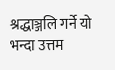श्रद्धाञ्जलि गर्ने यो भन्दा उत्तम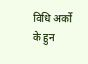विधि अर्को के हुन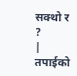सक्थो र ?
| तपाईको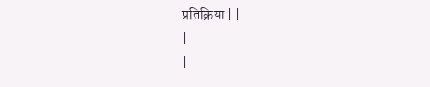प्रतिक्रिया | |
|
|